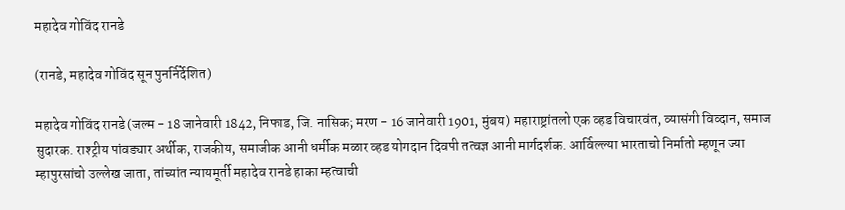महादेव गोविंद रानडे

(रानडे, महादेव गोविंद सून पुनर्निर्देशित)

महादेव गोविंद रानडे (जल्म - 18 जानेवारी 1842, निफाड, जि. नासिक; मरण - 16 जानेवारी 1901, मुंबय) महाराष्ट्रांतलो एक व्हड विचारवंत, व्यासंगी विव्दान, समाज सुदारक. राश्ट्रीय पांवड्यार अर्थीक, राजकीय, समाजीक आनी धर्मीक मळार व्हड योगदान दिवपी तत्वज्ञ आनी मार्गदर्शक. आर्विल्ल्या भारताचो निर्मातो म्हणून ज्या म्हापुरसांचो उल्लेख जाता, तांच्यांत न्यायमूर्ती महादेव रानडे हाका म्हत्वाची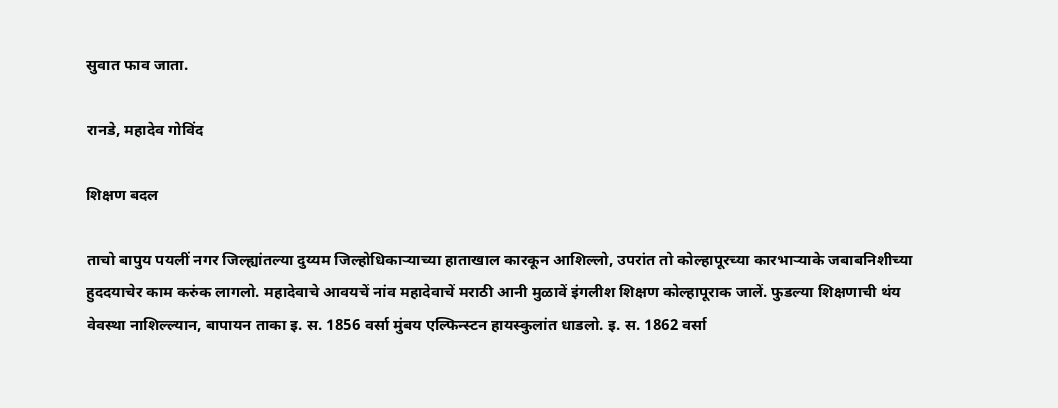सुवात फाव जाता.

रानडे, महादेव गोविंद

शिक्षण बदल

ताचो बापुय पयलीं नगर जिल्ह्यांतल्या दुय्यम जिल्होधिकाऱ्याच्या हाताखाल कारकून आशिल्लो, उपरांत तो कोल्हापूरच्या कारभाऱ्याके जबाबनिशीच्या हुददयाचेर काम करुंक लागलो. महादेवाचे आवयचें नांव महादेवाचें मराठी आनी मुळावें इंगलीश शिक्षण कोल्हापूराक जालें. फुडल्या शिक्षणाची थंय वेवस्था नाशिल्ल्यान, बापायन ताका इ. स. 1856 वर्सा मुंबय एल्फिन्स्टन हायस्कुलांत धाडलो. इ. स. 1862 वर्सा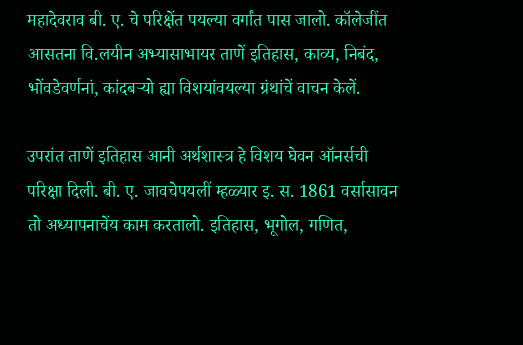महादेवराव बी. ए. चे परिक्षेंत पयल्या वर्गांत पास जालो. कॉलेजींत आसतना वि.लयीन अभ्यासाभायर ताणें इतिहास, काव्य, निबंद, भोंवडेवर्णनां, कांदबऱ्यो ह्या विशयांवयल्या ग्रंथांचें वाचन केलें.

उपरांत ताणें इतिहास आनी अर्थशास्त्र हे विशय घेवन ऑनर्सची परिक्षा दिली. बी. ए. जावचेपयलीं म्हळ्यार इ. स. 1861 वर्सासावन तो अध्यापनाचेंय काम करतालो. इतिहास, भूगोल, गणित,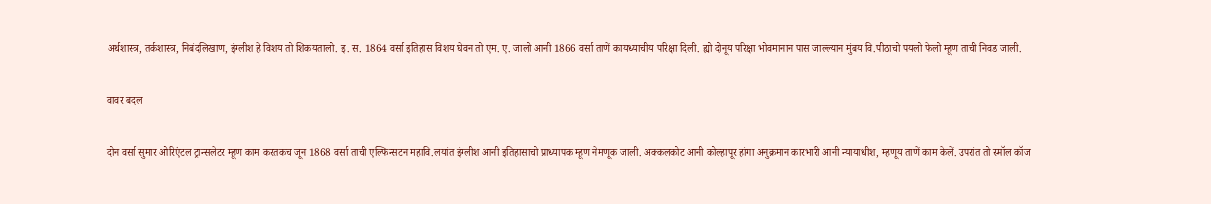अर्थशास्त्र, तर्कशास्त्र, निबंदलिखाण, इंग्लीश हे विशय तो शिकयतालो. इ. स. 1864 वर्सा इतिहास विशय घेवन तो एम. ए. जालो आनी 1866 वर्सा ताणें कायध्याचीय परिक्षा दिली. ह्यो दोनूय परिक्षा भोवमानान पास जाल्ल्यान मुंबय वि.पीठाचो पयलो फेलो म्हूण ताची निवड जाली.

वावर बदल

दोन वर्सा सुमार ओरिएंटल ट्रान्सलेटर म्हूण काम करतकच जून 1868 वर्सा ताची एल्फिन्सटन महावि.लयांत इंग्लीश आनी इतिहासाचो प्राध्यापक म्हूण नेमणूक जाली. अक्कलकोट आनी कोल्हापूर हांगा अनुक्रमान कारभारी आनी न्यायाधीश, म्हणूय ताणें काम केलें. उपरांत तो स्मॉल कॉज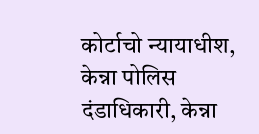कोर्टाचो न्यायाधीश, केन्ना पोलिस दंडाधिकारी, केन्ना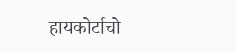हायकोर्टाचो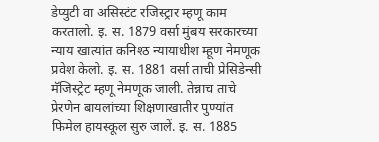डेप्युटी वा असिस्टंट रजिस्ट्रार म्हणू काम करतालो. इ. स. 1879 वर्सा मुंबय सरकारच्या न्याय खात्यांत कनिश्ठ न्यायाधीश म्हूण नेमणूक प्रवेश केलो. इ. स. 1881 वर्सा ताची प्रेसिडेन्सी मॅजिस्ट्रेट म्हणू नेमणूक जाली. तेन्नाच ताचे प्रेरणेन बायलांच्या शिक्षणाखातीर पुण्यांत फिमेल हायस्कूल सुरु जालें. इ. स. 1885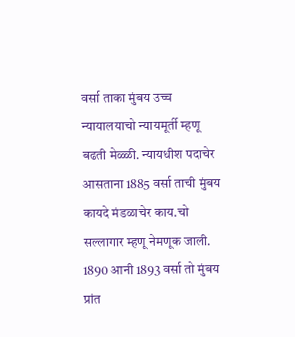वर्सा ताका मुंबय उच्च न्यायालयाचो न्यायमूर्ती म्हणू बढती मेळ्ळी. न्यायधीश पदाचेर आसताना 1885 वर्सा ताची मुंबय कायदे मंडळाचेर काय.चो सल्लागार म्हणू नेमणूक जाली. 1890 आनी 1893 वर्सा तो मुंबय प्रांत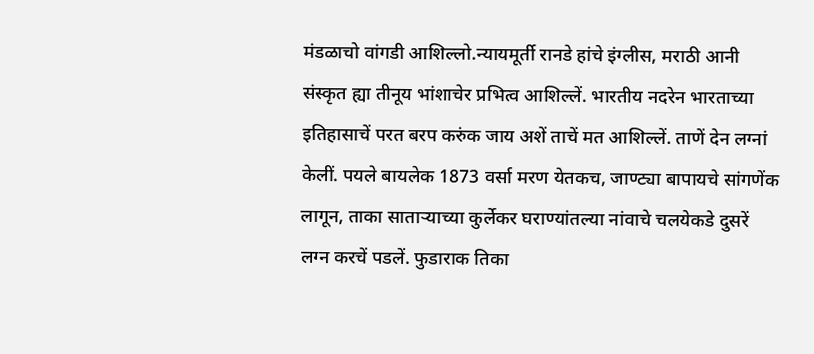मंडळाचो वांगडी आशिल्लो.न्यायमूर्ती रानडे हांचे इंग्लीस, मराठी आनी संस्कृत ह्या तीनूय भांशाचेर प्रभित्व आशिल्लें. भारतीय नदरेन भारताच्या इतिहासाचें परत बरप करुंक जाय अशें ताचें मत आशिल्लें. ताणें देन लग्नां केलीं. पयले बायलेक 1873 वर्सा मरण येतकच, जाण्ट्या बापायचे सांगणेंक लागून, ताका साताऱ्याच्या कुर्लेकर घराण्यांतल्या नांवाचे चलयेकडे दुसरें लग्न करचें पडलें. फुडाराक तिका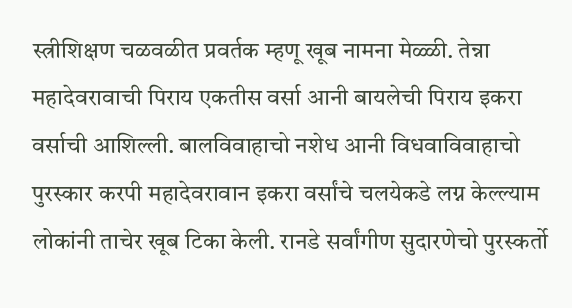स्त्रीशिक्षण चळवळीत प्रवर्तक म्हणू खूब नामना मेळ्ळी. तेन्ना महादेवरावाची पिराय एकतीस वर्सा आनी बायलेची पिराय इकरा वर्साची आशिल्ली. बालविवाहाचो नशेध आनी विधवाविवाहाचो पुरस्कार करपी महादेवरावान इकरा वर्सांचे चलयेकडे लग्न केल्ल्याम लोकांनी ताचेर खूब टिका केली. रानडे सर्वांगीण सुदारणेचो पुरस्कर्तो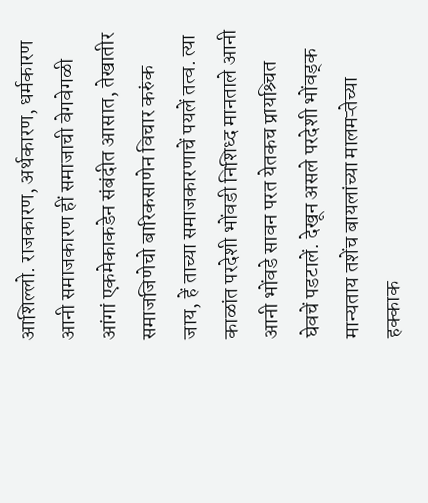आशिल्लो. राजकारण, अर्थकारण, धर्मकारण आनी समाजकारण हीं समाजाची वेगवेगळी आंगां एकमेकाकडेन संबंदीत आसात, तेखातीर समाजजिणेचो बारिकसाणेन विचार करुंक जाय, हें ताच्या समाजकारणाचें पयलें तत्व. त्या काळांत परदेशी भोंवडी निशिध्द मानताले आनी आनी भोंवडे सावन परत येतकच प्रायश्र्चित घेवचें पडटालें. देखून असले परदेशी भोंवड्क मान्यताय तशेंच बायलांच्या मालमऱ्तेच्या हक्काक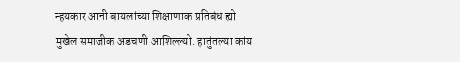न्हयकार आनी बायलांच्या शिक्षाणाक प्रतिबंध ह्यो मुखेल समाजीक अडचणी आशिल्ल्यो. हातुंतल्या कांय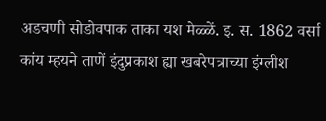अडचणी सोडोवपाक ताका यश मेळ्ळें. इ. स. 1862 वर्सा कांय म्हयने ताणें इंदुप्रकाश ह्या खबरेपत्राच्या इंग्लीश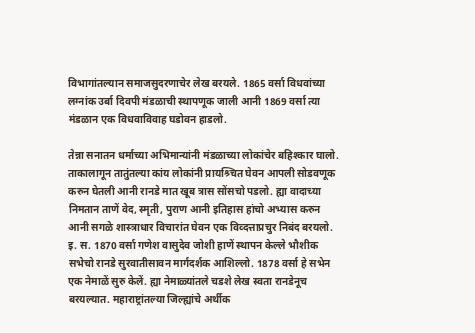विभागांतल्यान समाजसुदरणाचेर लेख बरयले. 1865 वर्सा विधवांच्या लग्नांक उर्बा दिवपी मंडळाची स्थापणूक जाली आनी 1869 वर्सा त्या मंडळान एक विधवाविवाह घडोवन हाडलो.

तेन्ना सनातन धर्माच्या अभिमान्यांनी मंडळाच्या लोकांचेर बहिश्कार घालो. ताकालागून तातुंतल्या कांय लोकांनी प्रायश्र्चित घेवन आपली सोडवणूक करुन घेतली आनी रानडे मात खूब त्रास सोंसचो पडलो. ह्या वादाच्या निमतान ताणें वेद, स्मृती, पुराण आनी इतिहास हांचो अभ्यास करुन आनी सगळे शास्त्राधार विचारांत घेवन एक विव्दत्ताप्रचुर निबंद बरयलो. इ. स. 1870 वर्सा गणेश वासुदेव जोशी हाणें स्थापन केल्ले भौशीक सभेचो रानडे सुरवातीसावन मार्गदर्शक आशिल्लो. 1878 वर्सा हे सभेन एक नेमाळें सुरु केलें. ह्या नेमाळ्यांतले चडशे लेख स्वता रानडेनूच बरयल्यात. महाराष्ट्रांतल्या जिल्ह्यांचे अर्थीक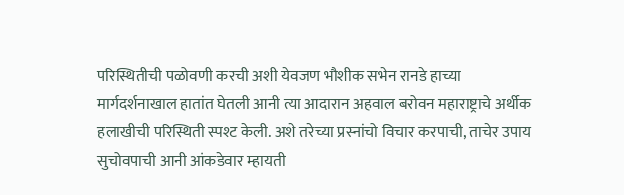परिस्थितीची पळोवणी करची अशी येवजण भौशीक सभेन रानडे हाच्या मार्गदर्शनाखाल हातांत घेतली आनी त्या आदारान अहवाल बरोवन महाराष्ट्राचे अर्थीक हलाखीची परिस्थिती स्पश्ट केली. अशे तरेच्या प्रस्नांचो विचार करपाची, ताचेर उपाय सुचोवपाची आनी आंकडेवार म्हायती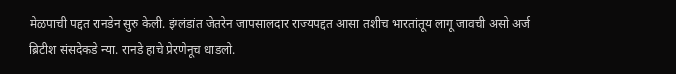मेळपाची पद्दत रानडेन सुरु केली. इंग्लंडांत जेतरेन जापसालदार राज्यपद्दत आसा तशीच भारतांतूय लागू जावची असो अर्ज ब्रिटीश संसदेकडे न्या. रानडे हाचे प्रेरणेनूच धाडलो.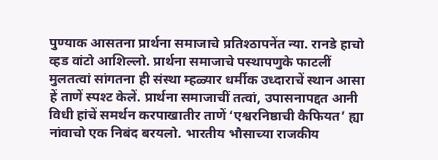पुण्याक आसतना प्रार्थना समाजाचे प्रतिश्ठापनेंत न्या. रानडे हाचो व्हड वांटो आशिल्लो. प्रार्थना समाजाचे पस्थापणुके फाटलीं मुलतत्वां सांगतना ही संस्था म्हळ्यार धर्मीक उध्दाराचें स्थान आसा हें ताणें स्पश्ट केलें. प्रार्थना समाजाचीं तत्वां, उपासनापद्दत आनी विधी हांचें समर्थन करपाखातीर ताणें ‘एश्वरनिष्ठाची कैफियत’ ह्या नांवाचो एक निबंद बरयलो. भारतीय भौसाच्या राजकीय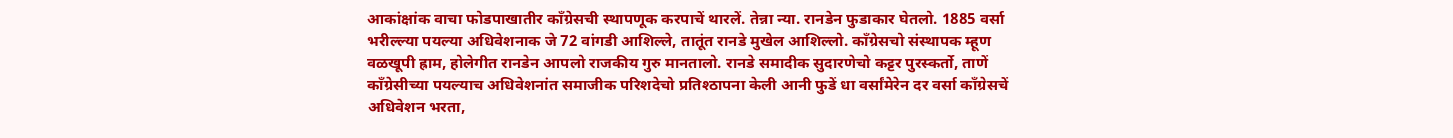आकांक्षांक वाचा फोडपाखातीर काँग्रेसची स्थापणूक करपाचें थारलें. तेन्ना न्या. रानडेन फुडाकार घेतलो. 1885 वर्सा भरील्ल्या पयल्या अधिवेशनाक जे 72 वांगडी आशिल्ले, तातूंत रानडे मुखेल आशिल्लो. काँग्रेसचो संस्थापक म्हूण वळखूपी ह्राम, होलेगीत रानडेन आपलो राजकीय गुरु मानतालो. रानडे समादीक सुदारणेचो कट्टर पुरस्कर्तो, ताणें काँग्रेसीच्या पयल्याच अधिवेशनांत समाजीक परिशदेचो प्रतिश्ठापना केली आनी फुडें धा वर्सांमेरेन दर वर्सा काँग्रेसचें अधिवेशन भरता,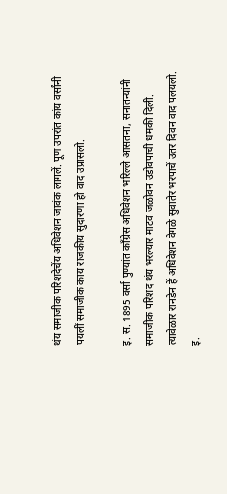थंय समाजीक परिशदेचेंय अधिवेशन जावंक लागलें. पूण उपरांत कांय वर्सांनी पयलीं समाजीक काय राजकीय सुदारणा हो वाद उप्रासलो.

इ. स. 1895 वर्सा पुण्यांत काँग्रेस अधिवेशन भरिल्ले आसतना, सनातन्यांनी समाजीक परिशद थंय भरल्यार माटव जळोवन उडोवपाची धमकी दिली. त्यावेळार रानडेन हें अधिवेशन वेगळे सुवातेर भरपाचें उतर दिवन वाद पलयलो. इ.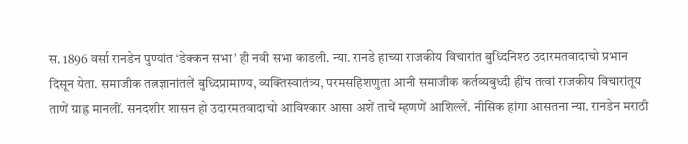स. 1896 वर्सा रानडेन पुण्यांत ‘डेक्कन सभा’ ही नवी सभा काडली. न्या. रानडे हाच्या राजकीय विचारांत बुध्दिनिश्ठ उदारमतवादाचो प्रभान दिसून येता. समाजीक तत्नज्ञानांतलें बुध्दिप्रामाण्य, व्यक्तिस्वातंत्र्य, परमसहिशणुता आनी समाजीक कर्तव्यबुध्दी हींच तत्वां राजकीय विचारांतूय ताणें ग्राह्र मानलीं. सनदशीर शासन हो उदारमतवादाचो आविश्कार आसा अशें ताचें म्हणणें आशिल्लें. नीसिक हांगा आसतना न्या. रानडेन मराठी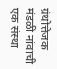ग्रंथोत्तेजक मंडळी नांवाची एक संस्था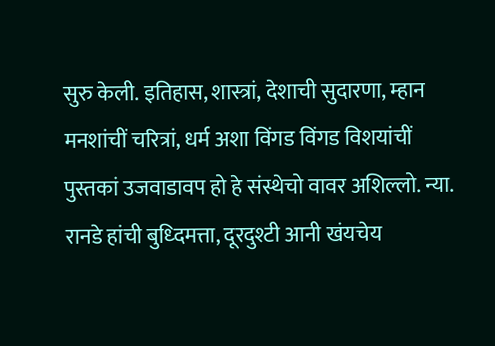सुरु केली. इतिहास, शास्त्रां, देशाची सुदारणा, म्हान मनशांचीं चरित्रां, धर्म अशा विंगड विंगड विशयांचीं पुस्तकां उजवाडावप हो हे संस्थेचो वावर अशिल्लो. न्या. रानडे हांची बुध्दिमत्ता, दूरदुश्टी आनी खंयचेय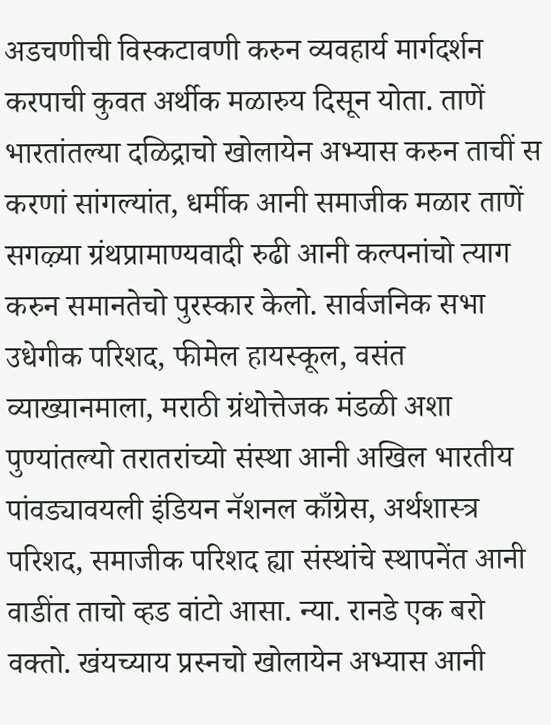अडचणीची विस्कटावणी करुन व्यवहार्य मार्गदर्शन करपाची कुवत अर्थीक मळारुय दिसून योता. ताणें भारतांतल्या दळिद्राचो खोलायेन अभ्यास करुन ताचीं स करणां सांगल्यांत, धर्मीक आनी समाजीक मळार ताणें सगऴ्या ग्रंथप्रामाण्यवादी रुढी आनी कल्पनांचो त्याग करुन समानतेचो पुरस्कार केलो. सार्वजनिक सभा उधेगीक परिशद, फीमेल हायस्कूल, वसंत व्याख्यानमाला, मराठी ग्रंथोत्तेजक मंडळी अशा पुण्यांतल्यो तरातरांच्यो संस्था आनी अखिल भारतीय पांवड्यावयली इंडियन नॅशनल काँग्रेस, अर्थशास्त्र परिशद, समाजीक परिशद ह्या संस्थांचे स्थापनेंत आनी वाडींत ताचो व्हड वांटो आसा. न्या. रानडे एक बरो वक्तो. खंयच्याय प्रस्नचो खोलायेन अभ्यास आनी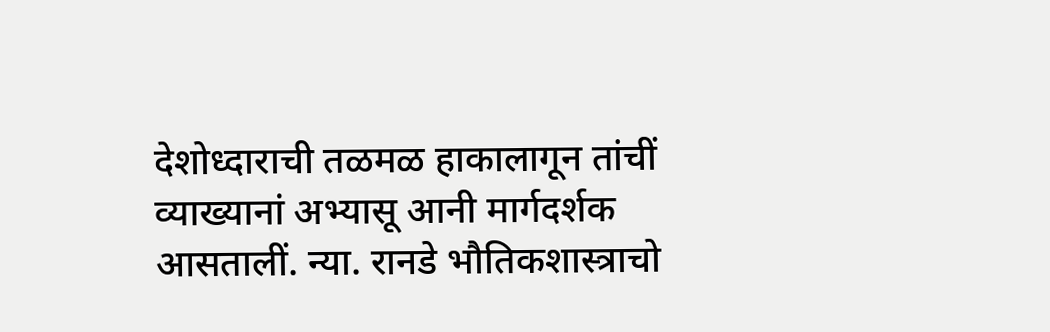देशोध्दाराची तळमळ हाकालागून तांचीं व्याख्यानां अभ्यासू आनी मार्गदर्शक आसतालीं. न्या. रानडे भौतिकशास्त्राचो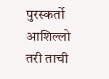पुरस्कर्तो आशिल्लो तरी ताची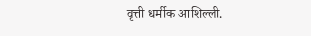वृत्ती धर्मीक आशिल्ली.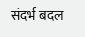संदर्भ बदल